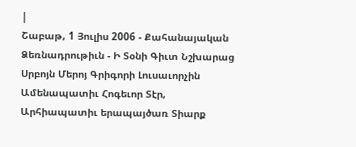|
Շաբաթ, 1 Յուլիս 2006 - Քահանայական Ձեռնադրութիւն - Ի Տօնի Գիւտ Նշխարաց Սրբոյն Մերոյ Գրիգորի Լուսաւորչին
Ամենապատիւ Հոգեւոր Տէր, Արհիապատիւ երապայծառ Տիարք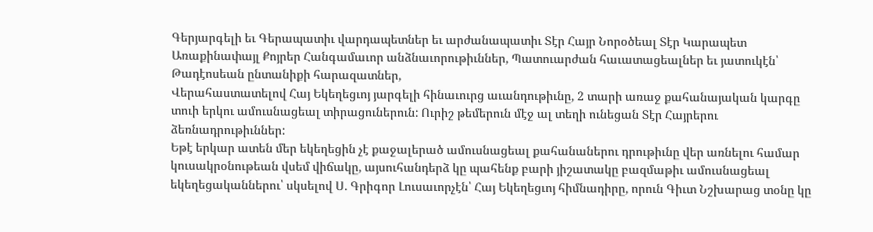Գերյարգելի եւ Գերապատիւ վարդապետներ եւ արժանապատիւ Տէր Հայր Նորօծեալ Տէր Կարապետ Առաքինափայլ Քոյրեր Հանգամաւոր անձնաւորութիւններ, Պատուարժան հաւատացեալներ եւ յատուկէն՝ Թադէոսեան ընտանիքի հարազատներ,
Վերահաստատելով Հայ Եկեղեցւոյ յարգելի հինաւուրց աւանդութիւնը, 2 տարի առաջ քահանայական կարգը տուի երկու ամուսնացեալ տիրացուներուն: Ուրիշ թեմերուն մէջ ալ տեղի ունեցան Տէր Հայրերու ձեռնադրութիւններ:
Եթէ երկար ատեն մեր եկեղեցին չէ քաջալերած ամուսնացեալ քահանաներու դրութիւնը վեր առնելու համար կուսակրօնութեան վսեմ վիճակը, այսուհանդերձ կը պահենք բարի յիշատակը բազմաթիւ ամուսնացեալ եկեղեցականներու՝ սկսելով Ս. Գրիգոր Լուսաւորչէն՝ Հայ Եկեղեցւոյ հիմնադիրը, որուն Գիւտ Նշխարաց տօնը կը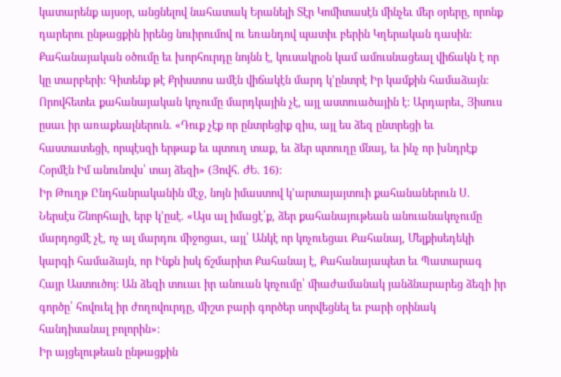կատարենք այսօր, անցնելով նահատակ Երանելի Տէր Կոմիտասէն մինչեւ մեր օրերը, որոնք դարերու ընթացքին իրենց նուիրումով ու եռանդով պատիւ բերին Կղերական դասին: Քահանայական օծումը եւ խորհուրդը նոյնն է, կուսակրօն կամ ամուսնացեալ վիճակն է որ կը տարբերի: Գիտենք թէ Քրիստոս ամէն վիճակէն մարդ կ’ընտրէ Իր կամքին համաձայն: Որովհետեւ քահանայական կոչումը մարդկային չէ, այլ աստուածային է: Արդարեւ, Յիսուս ըսաւ իր առաքեալներուն. «Դուք չէք որ ընտրեցիք զիս, այլ ես ձեզ ընտրեցի եւ հաստատեցի, որպէսզի երթաք եւ պտուղ տաք, եւ ձեր պտուղը մնայ, եւ ինչ որ խնդրէք Հօրմէն Իմ անունովս՝ տայ ձեզի» (Յովհ. ԺԵ. 16):
Իր Թուղթ Ընդհանրականին մէջ, նոյն իմաստով կ’արտայայտուի քահանաներուն Ս. Ներսէս Շնորհալի, երբ կ’ըսէ. «Այս ալ իմացէ՛ք, ձեր քահանայութեան անուանակոչումը մարդոցմէ չէ, ոչ ալ մարդու միջոցաւ, այլ՝ Անկէ որ կոչուեցաւ Քահանայ, Մելքիսեդեկի կարգի համաձայն, որ Ինքն իսկ ճշմարիտ Քահանայ է, Քահանայապետ եւ Պատարագ Հայր Աստուծոյ: Ան ձեզի տուաւ իր անուան կոչումը՝ միաժամանակ յանձնարարեց ձեզի իր գործը՝ հովուել իր ժողովուրդը, միշտ բարի գործեր սորվեցնել եւ բարի օրինակ հանդիսանալ բոլորին»:
Իր այցելութեան ընթացքին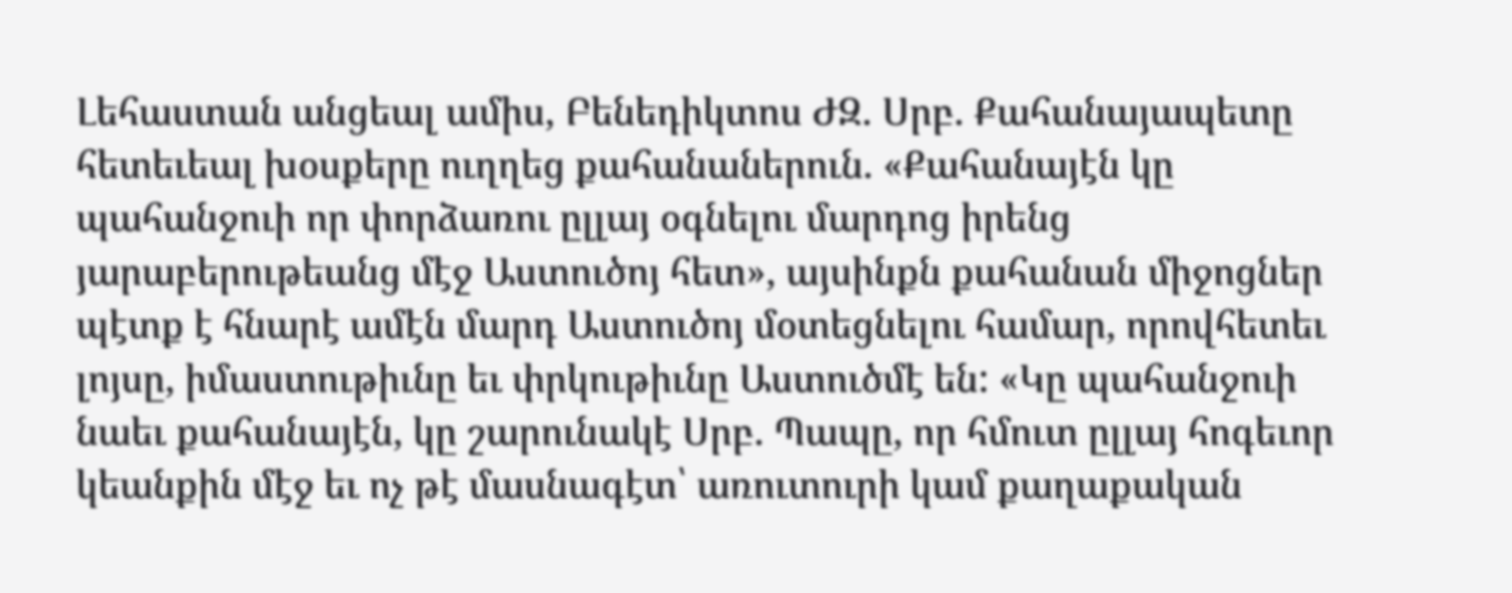Լեհաստան անցեալ ամիս, Բենեդիկտոս ԺԶ. Սրբ. Քահանայապետը հետեւեալ խօսքերը ուղղեց քահանաներուն. «Քահանայէն կը պահանջուի որ փորձառու ըլլայ օգնելու մարդոց իրենց յարաբերութեանց մէջ Աստուծոյ հետ», այսինքն քահանան միջոցներ պէտք է հնարէ ամէն մարդ Աստուծոյ մօտեցնելու համար, որովհետեւ լոյսը, իմաստութիւնը եւ փրկութիւնը Աստուծմէ են: «Կը պահանջուի նաեւ քահանայէն, կը շարունակէ Սրբ. Պապը, որ հմուտ ըլլայ հոգեւոր կեանքին մէջ եւ ոչ թէ մասնագէտ՝ առուտուրի կամ քաղաքական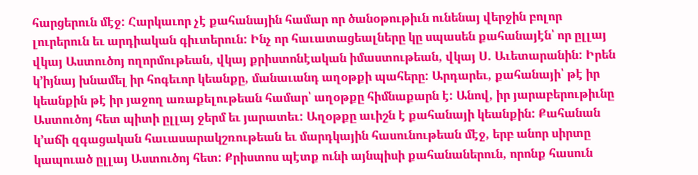հարցերուն մէջ: Հարկաւոր չէ քահանային համար որ ծանօթութիւն ունենայ վերջին բոլոր լուրերուն եւ արդիական գիւտերուն: Ինչ որ հաւատացեալները կը սպասեն քահանայէն՝ որ ըլլայ վկայ Աստուծոյ ողորմութեան, վկայ քրիստոնէական իմաստութեան, վկայ Ս. Աւետարանին: Իրեն կ’իյնայ խնամել իր հոգեւոր կեանքը, մանաւանդ աղօթքի պահերը: Արդարեւ, քահանայի՝ թէ իր կեանքին թէ իր յաջող առաքելութեան համար՝ աղօթքը հիմնաքարն է: Անով, իր յարաբերութիւնը Աստուծոյ հետ պիտի ըլլայ ջերմ եւ յարատեւ: Աղօթքը աւիշն է քահանայի կեանքին: Քահանան կ’աճի զգացական հաւասարակշռութեան եւ մարդկային հասունութեան մէջ, երբ անոր սիրտը կապուած ըլլայ Աստուծոյ հետ: Քրիստոս պէտք ունի այնպիսի քահանաներուն, որոնք հասուն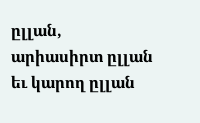ըլլան, արիասիրտ ըլլան եւ կարող ըլլան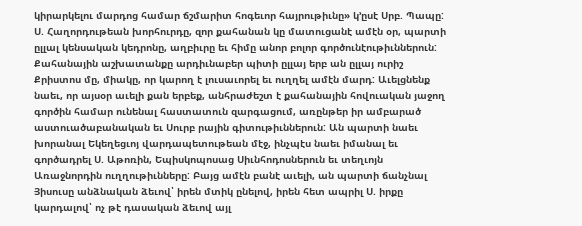կիրարկելու մարդոց համար ճշմարիտ հոգեւոր հայրութիւնը» կ’ըսէ Սրբ. Պապը:
Ս. Հաղորդութեան խորհուրդը, զոր քահանան կը մատուցանէ ամէն օր, պարտի ըլլալ կենսական կեդրոնը, աղբիւրը եւ հիմը անոր բոլոր գործունէութիւններուն: Քահանային աշխատանքը արդիւնաբեր պիտի ըլլայ երբ ան ըլլայ ուրիշ Քրիստոս մը, միակը, որ կարող է լուսաւորել եւ ուղղել ամէն մարդ: Աւելցնենք նաեւ, որ այսօր աւելի քան երբեք, անհրաժեշտ է քահանային հովուական յաջող գործին համար ունենալ հաստատուն զարգացում, առընթեր իր ամբարած աստուածաբանական եւ Սուրբ րային գիտութիւններուն: Ան պարտի նաեւ խորանալ Եկեղեցւոյ վարդապետութեան մէջ, ինչպէս նաեւ իմանալ եւ գործադրել Ս. Աթոռին, Եպիսկոպոսաց Սիւնհոդոսներուն եւ տեղւոյն Առաջնորդին ուղղութիւնները: Բայց ամէն բանէ աւելի, ան պարտի ճանչնալ Յիսուսը անձնական ձեւով՝ իրեն մտիկ ընելով, իրեն հետ ապրիլ Ս. իրքը կարդալով՝ ոչ թէ դասական ձեւով այլ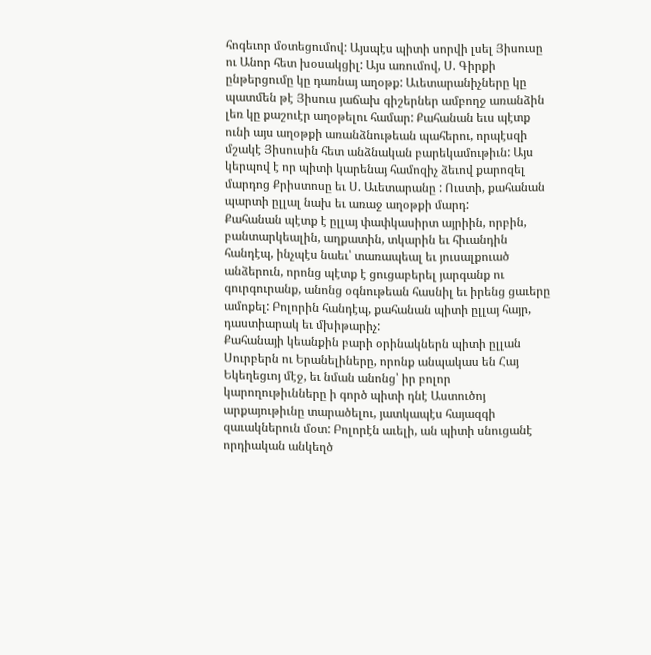հոգեւոր մօտեցումով: Այսպէս պիտի սորվի լսել Յիսուսը ու Անոր հետ խօսակցիլ: Այս առումով, Ս. Գիրքի ընթերցումը կը դառնայ աղօթք: Աւետարանիչները կը պատմեն թէ Յիսուս յաճախ գիշերներ ամբողջ առանձին լեռ կը քաշուէր աղօթելու համար: Քահանան եւս պէտք ունի այս աղօթքի առանձնութեան պահերու, որպէսզի մշակէ Յիսուսին հետ անձնական բարեկամութիւն: Այս կերպով է որ պիտի կարենայ համոզիչ ձեւով քարոզել մարդոց Քրիստոսը եւ Ս. Աւետարանը : Ուստի, քահանան պարտի ըլլալ նախ եւ առաջ աղօթքի մարդ:
Քահանան պէտք է ըլլայ փափկասիրտ այրիին, որբին, բանտարկեալին, աղքատին, տկարին եւ հիւանդին հանդէպ, ինչպէս նաեւ՝ տառապեալ եւ յուսալքուած անձերուն, որոնց պէտք է ցուցաբերել յարգանք ու գուրգուրանք, անոնց օգնութեան հասնիլ եւ իրենց ցաւերը ամոքել: Բոլորին հանդէպ, քահանան պիտի ըլլայ հայր, դաստիարակ եւ մխիթարիչ:
Քահանայի կեանքին բարի օրինակներն պիտի ըլլան Սուրբերն ու Երանելիները, որոնք անպակաս են Հայ Եկեղեցւոյ մէջ, եւ նման անոնց՝ իր բոլոր կարողութիւնները ի գործ պիտի դնէ Աստուծոյ արքայութիւնը տարածելու, յատկապէս հայազգի զաւակներուն մօտ: Բոլորէն աւելի, ան պիտի սնուցանէ որդիական անկեղծ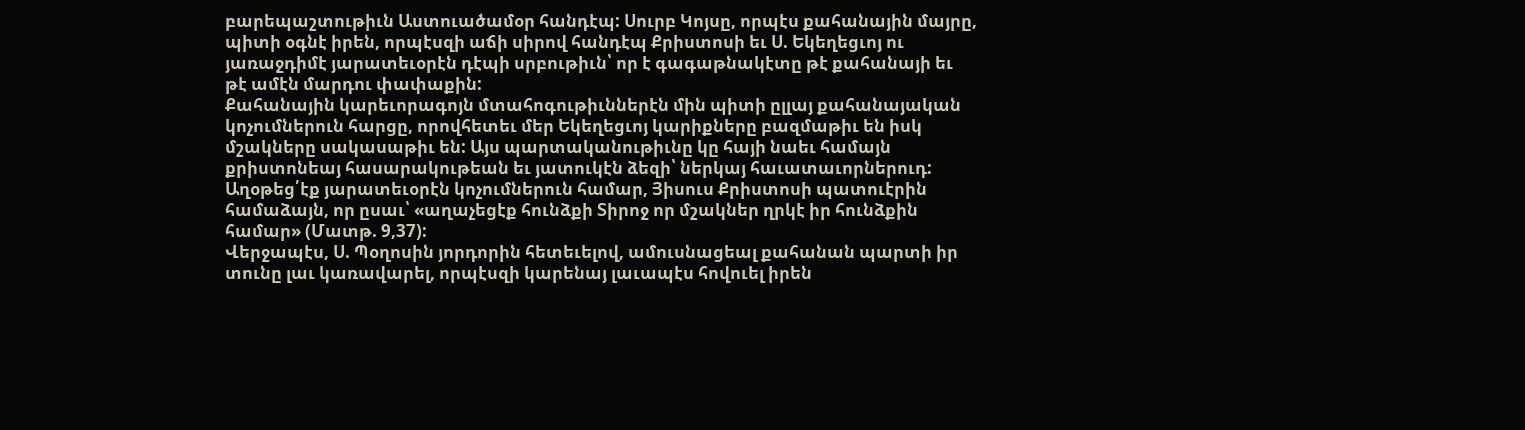բարեպաշտութիւն Աստուածամօր հանդէպ: Սուրբ Կոյսը, որպէս քահանային մայրը, պիտի օգնէ իրեն, որպէսզի աճի սիրով հանդէպ Քրիստոսի եւ Ս. Եկեղեցւոյ ու յառաջդիմէ յարատեւօրէն դէպի սրբութիւն՝ որ է գագաթնակէտը թէ քահանայի եւ թէ ամէն մարդու փափաքին:
Քահանային կարեւորագոյն մտահոգութիւններէն մին պիտի ըլլայ քահանայական կոչումներուն հարցը, որովհետեւ մեր Եկեղեցւոյ կարիքները բազմաթիւ են իսկ մշակները սակասաթիւ են: Այս պարտականութիւնը կը հայի նաեւ համայն քրիստոնեայ հասարակութեան եւ յատուկէն ձեզի՝ ներկայ հաւատաւորներուդ: Աղօթեց՛էք յարատեւօրէն կոչումներուն համար, Յիսուս Քրիստոսի պատուէրին համաձայն, որ ըսաւ՝ «աղաչեցէք հունձքի Տիրոջ որ մշակներ ղրկէ իր հունձքին համար» (Մատթ. 9,37):
Վերջապէս, Ս. Պօղոսին յորդորին հետեւելով, ամուսնացեալ քահանան պարտի իր տունը լաւ կառավարել, որպէսզի կարենայ լաւապէս հովուել իրեն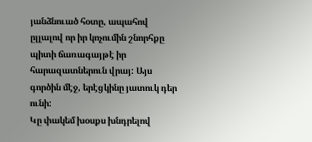յանձնուած հօտը, ապահով ըլլալով որ իր կոչումին շնորհքը պիտի ճառագայթէ իր հարազատներուն վրայ: Այս գործին մէջ, երէցկինը յատուկ դեր ունի:
Կը փակեմ խօսքս խնդրելով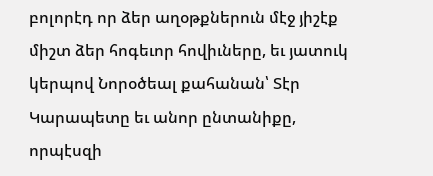բոլորէդ որ ձեր աղօթքներուն մէջ յիշէք միշտ ձեր հոգեւոր հովիւները, եւ յատուկ կերպով Նորօծեալ քահանան՝ Տէր Կարապետը եւ անոր ընտանիքը, որպէսզի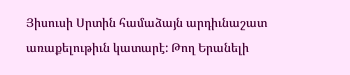Յիսուսի Սրտին համաձայն արդիւնաշատ առաքելութիւն կատարէ: Թող Երանելի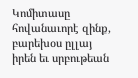Կոմիտասը հովանաւորէ զինք, բարեխօս ըլլայ իրեն եւ սրբութեան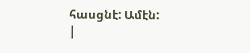հասցնէ: Ամէն:
|